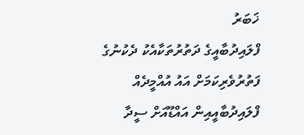ޚަބަރު
ފްލައިދުބާއީގެ ދަތުރުތަކާއެކު ދެކުނުގެ ފަތުރުވެރިކަމަށް އައު އުއްމީދެއް
ފްލައިދުބާއީއިން އައްޑޫއަށް ސީދާ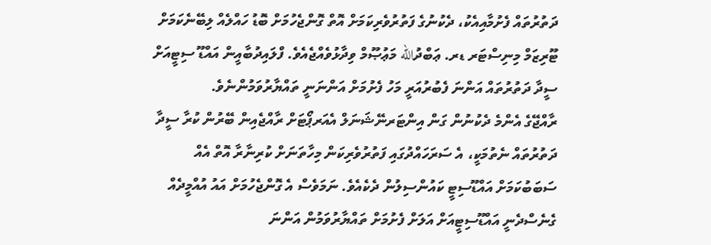ދަތުރުތައް ފެށުމާއިއެކު، ދެކުނުގެ ފަތުރުވެރިކަމަށް އޮތް ގޮންޖެހުމަށް ބޮޑު ހައްލެއް ލިބޭނެކަމަށް ޓޫރިޒަމް މިނިސްޓަރ ޑރ. ޢަބްދުالله މަޢުޞޫމް ވިދާޅުވެއްޖެއެވެ. ފްލައިދުބާއީން އައްޑޫ ސިޓީއަށް ސީދާ ދަތުރުތައް އަންނަ ފެބުރުއަރީ މަހު ފެށުމަށް އަންނަނީ ތައްޔާރުވަމުންނެވެ.
ރާއްޖޭގެ އެންމެ ދެކުނުން ގަން އިންޓަރނޭޝަނަލް އެއަރޕޯޓަށް ރާއްޖެއިން ބޭރުން ކުރާ ސީދާ ދަތުރުތައް ނެތުމަކީ، އެ ސަރަހައްދުގައި ފަތުރުވެރިކަން މިހާތަނަށް ކުރިނާރާ އޮތް އެއް ސަބަބުކަމަށް އައްޑޫސިޓީ ކައުންސިލުން ދެކެއެވެ. ނަމަވެސް އެ ގޮންޖެހުމަށް އައު އުއްމީދެއް ގެނެސްދެނީ އައްޑޫސިޓީއަށް އަލަށް ފެށުމަށް ތައްޔާރުވަމުން އަންނަ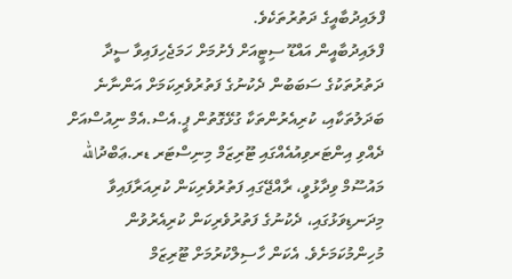ފްލައިދުބާއީގެ ދަތުރުތަކެވެ.
ފްލައިދުބާއީން އައްޑޫ ސިޓީއަށް ފެށުމަށް ހަމަޖެހިފައިވާ ސީދާ ދަތުރުތަކުގެ ސަބަބުން ދެކުނުގެ ފަތުރުވެރިކަމަށް އަންނާނެ ބަދަލުތަކާއި، ކުރިއެރުންތަކާ ގުޅޭގޮތުން ޕީ.އެސް.އެމް ނިއުސްއަށް ދެއްވި އިންޓަރވިއުއެއްގައި ޓޫރިޒަމް މިނިސްޓަރ ޑރ.ޢަބްދުالله މައުސޫމް ވިދާޅުވީ، ރާއްޖޭގައި ފަތުރުވެރިކަން ކުރިއަރާފައިވާ މިދަނޑިވަޅުގައި، ދެކުނުގެ ފަތުރުވެރިކަން ކުރިއެރުވުން މުހިންމުކަމަށެވެ. އެކަން ހާސިލްކުރުމަށް ޓޫރިޒަމް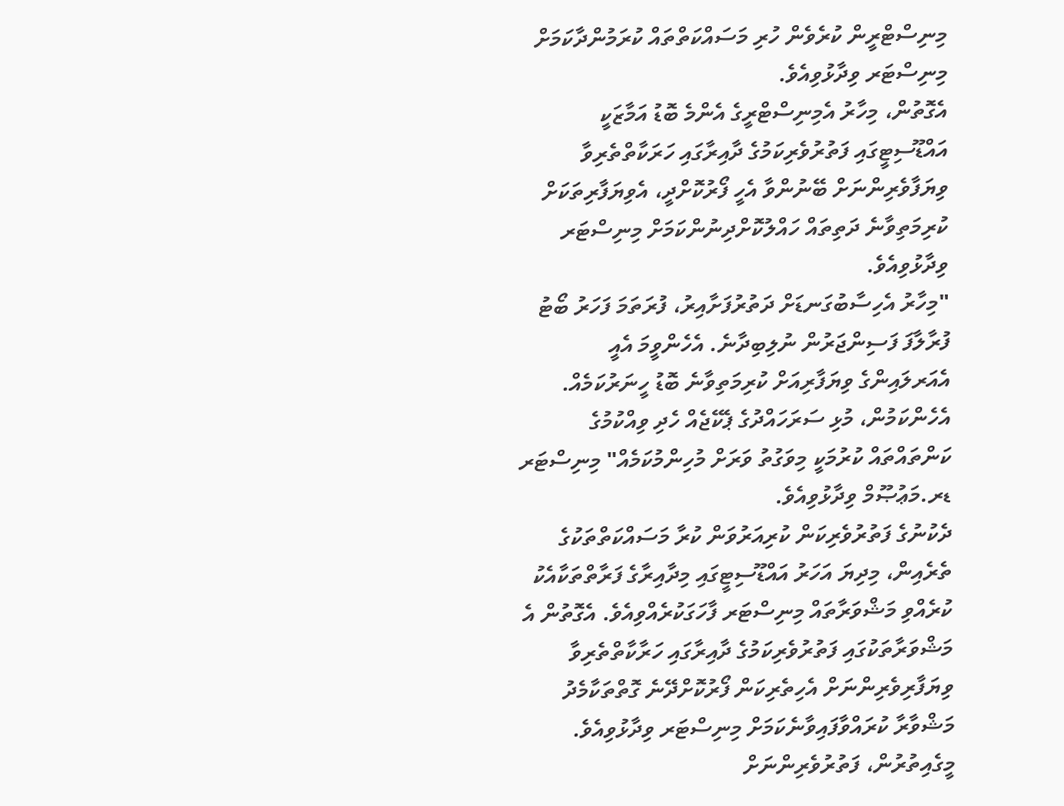މިނިސްޓްރީން ކުރެވެން ހުރި މަސައްކަތްތައް ކުރަމުންދާކަމަށް މިނިސްޓަރ ވިދާޅުވިއެވެ.
އެގޮތުން، މިހާރު އެމިނިސްޓްރީގެ އެންމެ ބޮޑު އަމާޒަކީ އައްޑޫސިޓީގައި ފަތުރުވެރިކަމުގެ ދާއިރާގައި ހަރަކާތްތެރިވާ ވިޔަފާވެރިންނަށް ބޭނުންވާ އެހީ ފޯރުކޮށްދީ، އެވިޔަފާރިތަކަށް ކުރިމަތިވާނެ ދަތިތައް ހައްލުކޮށްދިނުންކަމަށް މިނިސްޓަރ ވިދާޅުވިއެވެ.
"މިހާރު އެހިސާބުގަނޑަށް ދަތުރުފަށާއިރު، ފުރަތަމަ ފަހަރު ބޯޓު ފުރާލާފަ ފަސިންޖަރުން ނުލިބިދާނެ. އެހެންވީމަ އެއީ އެއަރލައިންގެ ވިޔަފާރިއަށް ކުރިމަތިވާނެ ބޮޑު ހީނަރުކަމެއް. އެހެންކަމުން، މުޅި ސަރަހައްދުގެ ޕެކޭޖެއް ހެދި ވިއްކުމުގެ ކަންތައްތައް ކުރުމަކީ މިވަގުތު ވަރަށް މުހިންމުކަމެއް" މިނިސްޓަރ ޑރ.މަޢުޞޫމް ވިދާޅުވިއެވެ.
ދެކުނުގެ ފަތުރުވެރިކަން ކުރިއަރުވަން ކުރާ މަސައްކަތްތަކުގެ ތެރެއިން، މިދިޔަ އަހަރު އައްޑޫސިޓީގައި މިދާއިރާގެ ފަރާތްތަކާއެކު ކުރެއްވި މަޝްވަރާތައް މިނިސްޓަރ ފާހަގަކުރެއްވިއެވެ. އެގޮތުން އެ މަޝްވަރާތަކުގައި ފަތުރުވެރިކަމުގެ ދާއިރާގައި ހަރާކާތްތެރިވާ ވިޔަފާރިވެރިންނަށް އެހިތެރިކަން ފޯރުކޮށްދޭނެ ގޮތްތަކާމެދު މަޝްވާރާ ކުރައްވާފައިވާނެކަމަށް މިނިސްޓަރ ވިދާޅުވިއެވެ.
މީގެއިތުރުން، ފަތުރުވެރިންނަށް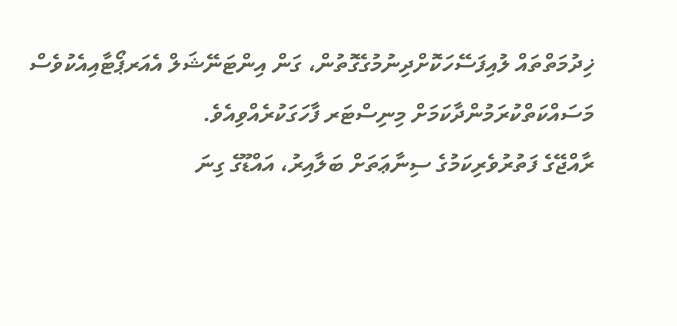ޚިދުމަތްތައް ލުއިފަސޭހަކޮށްދިނުމުގެގޮތުން، ގަން އިންޓަނޭޝަލް އެއަރޕޯޓާއިއެކުވެސް މަސައްކަތްކުރަމުންދާކަމަށް މިނިސްޓަރ ފާހަގަކުރެއްވިއެވެ.
ރާއްޖޭގެ ފަތުރުވެރިކަމުގެ ސިނާޢަތަށް ބަލާއިރު، އައްޑޫގެ ގިނަ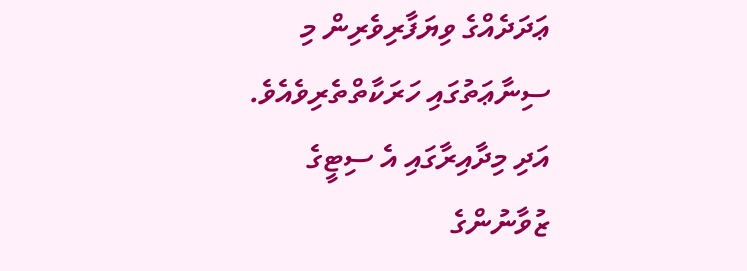ޢަދަދެއްގެ ވިޔަފާރިވެރިން މި ސިނާޢަތުގައި ހަރަކާތްތެރިވެއެވެ. އަދި މިދާއިރާގައި އެ ސިޓީގެ ޒުވާނުންގެ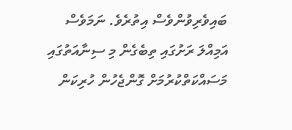ބައިވެރިވުންވެސް އިތުރެވެ. ނަމަވެސް އަމިއްލަ ރަށުގައި ތިބެގެން މި ސިނާއަތުގައި މަސައްކަތްކުރުމަށް ގޮންޖެހުން ހުރިކަން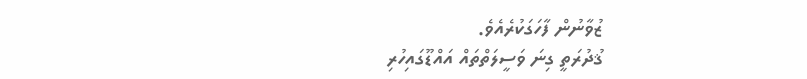ޒުވާނުން ފާހަގަކުރެއެވެ.
ޤުދުރަތީ ގިނަ ވަސީލަތްތައް އައްޑޫގައިހުރި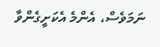ނަމަވެސް، އެންމެ އެކަށީގެންވާ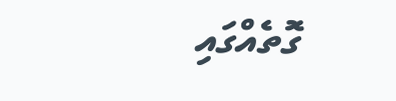ގޮތެއްގައި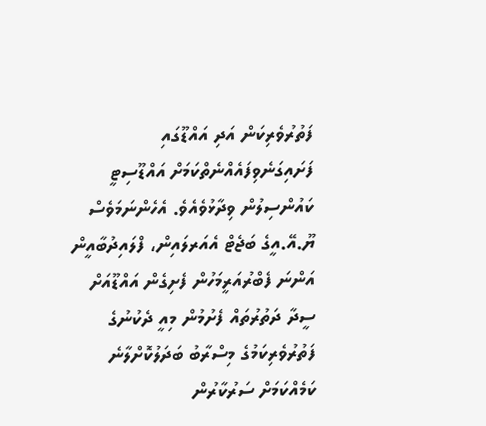ފަތުރުވެރިކަން އަދި އައްޑޫގައި ފަށައިގަނެވިފައެއްނެތްކަމަށް އައްޑޫސިޓީ ކައުންސިލުން ވިދާޅުވެއެވެ. އެހެންނަމަވެސް ޔޫ.އޭ.އީގެ ބަޖެޓް އެއަރލައިން، ފްލައިދުބާއީން އަންނަ ފެބްރުއަރީމަހުން ފެށިގެން އައްޑޫއަށް ސީދާ ދަތުރުތައް ފެށުމުން މިއީ ދެކުނުގެ ފަތުރުވެރިކަމުގެ މިސްރާބު ބަދަލުކޮށްލާނެ ކަމެއްކަމަށް ސަރުކާރުން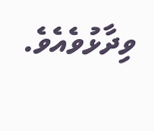ވިދާޅުވެއެވެ.